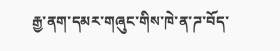རྒྱ་ནག་དམར་གཞུང་གིས་ཁེ་ན་ཌ་བོད་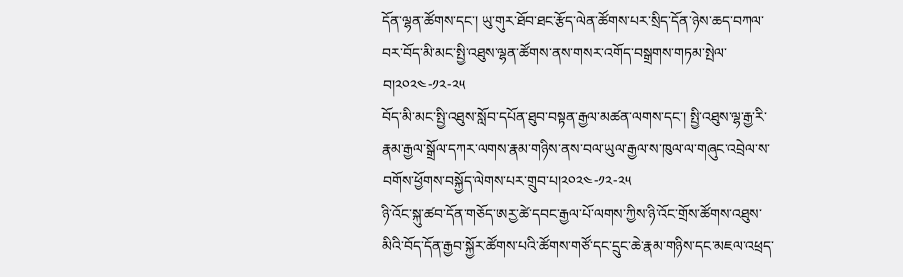དོན་ལྷན་ཚོགས་དང་། ཡུ་གུར་ཐོབ་ཐང་རྩོད་ལེན་ཚོགས་པར་སྲིད་དོན་ཉེས་ཆད་བཀལ་བར་བོད་མི་མང་སྤྱི་འཐུས་ལྷན་ཚོགས་ནས་གསར་འགོད་བསྒྲགས་གཏམ་སྤེལ་བ།༢༠༢༤-༡༢-༢༥
བོད་མི་མང་སྤྱི་འཐུས་སློབ་དཔོན་ཐུབ་བསྟན་རྒྱལ་མཚན་ལགས་དང་། སྤྱི་འཐུས་ལྷ་རྒྱ་རི་རྣམ་རྒྱལ་སྒྲོལ་དཀར་ལགས་རྣམ་གཉིས་ནས་བལ་ཡུལ་རྒྱལ་ས་ཁུལ་ལ་གཞུང་འབྲེལ་ས་བགོས་ཕྱོགས་བསྐྱོད་ལེགས་པར་གྲུབ་པ།༢༠༢༤-༡༢-༢༥
ཉི་འོང་སྐུ་ཚབ་དོན་གཅོད་ཨརྱ་ཚེ་དབང་རྒྱལ་པོ་ལགས་ཀྱིས་ཉི་འོང་གྲོས་ཚོགས་འཐུས་མིའི་བོད་དོན་རྒྱབ་སྐྱོར་ཚོགས་པའི་ཚོགས་གཙོ་དང་དྲུང་ཆེ་རྣམ་གཉིས་དང་མཇལ་འཕྲད་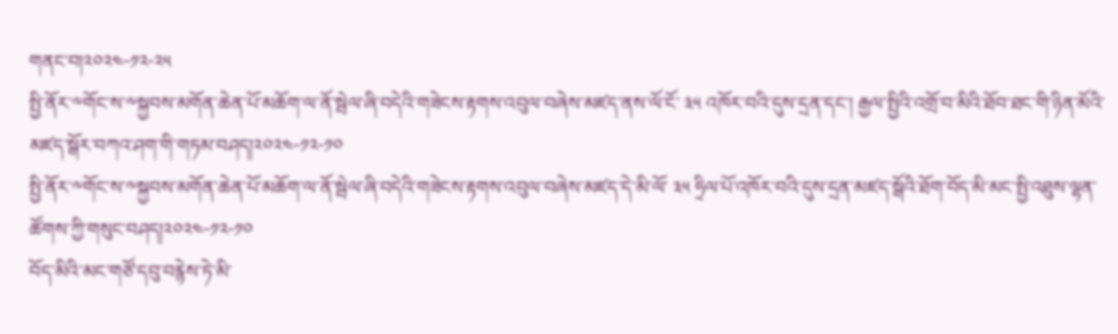གནང་བ།༢༠༢༤-༡༢-༢༥
སྤྱི་ནོར་༸གོང་ས་༸སྐྱབས་མགོན་ཆེན་པོ་མཆོག་ལ་ནོ་སྦེལ་ཞི་བདེའི་གཟེངས་རྟགས་འབུལ་བཞེས་མཛད་ནས་ལོ་ངོ་ ༣༥ འཁོར་བའི་དུས་དྲན་དང་། རྒྱལ་སྤྱིའི་འགྲོ་བ་མིའི་ཐོབ་ཐང་གི་ཉིན་མོའི་མཛད་སྒོར་བཀའ་ཤག་གི་གཏམ་བཤད།༢༠༢༤-༡༢-༡༠
སྤྱི་ནོར་༸གོང་ས་༸སྐྱབས་མགོན་ཆེན་པོ་མཆོག་ལ་ནོ་སྦེལ་ཞི་བདེའི་གཟེངས་རྟགས་འབུལ་བཞེས་མཛད་དེ་མི་ལོ་ ༣༥ ཧྲིལ་པོ་འཁོར་བའི་དུས་དྲན་མཛད་སྒོའི་ཐོག་བོད་མི་མང་སྤྱི་འཐུས་ལྷན་ཚོགས་ཀྱི་གསུང་བཤད།༢༠༢༤-༡༢-༡༠
བོད་མིའི་མང་གཙོ་དབུ་བརྙེས་ཏེ་མི་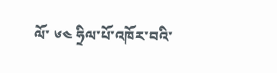ལོ་ ༦༤ ཧྲིལ་པོ་འཁོར་བའི་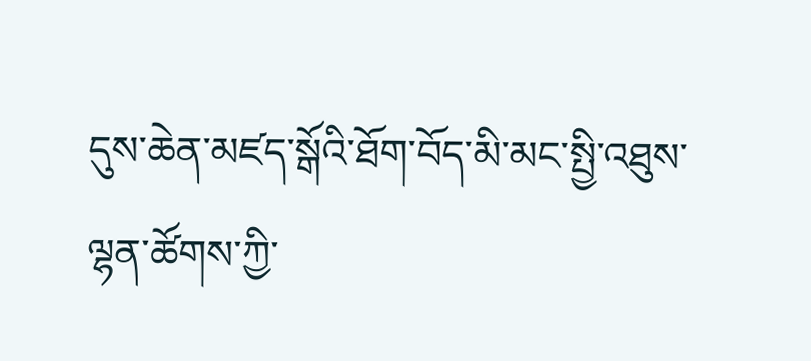དུས་ཆེན་མཛད་སྒོའི་ཐོག་བོད་མི་མང་སྤྱི་འཐུས་ལྷན་ཚོགས་ཀྱི་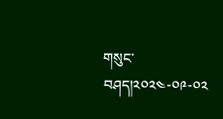གསུང་བཤད།༢༠༢༤-༠༩-༠༢